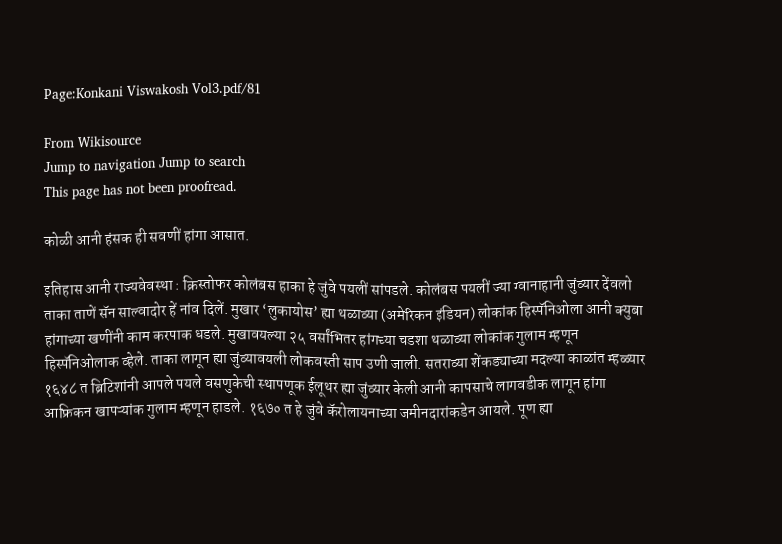Page:Konkani Viswakosh Vol3.pdf/81

From Wikisource
Jump to navigation Jump to search
This page has not been proofread.

कोळी आनी हंसक ही सवणीं हांगा आसात.

इतिहास आनी राज्यवेवस्था : क्रिस्तोफर कोलंबस हाका हे जुंवे पयलीं सांपडले. कोलंबस पयलीं ज्या ग्वानाहानी जुंव्यार देंवलो ताका ताणें सॅन साल्वादोर हें नांव दिलें. मुखार ‘लुकायोस’ ह्या थळाव्या (अमेरिकन इंडियन) लोकांक हिस्पॅनिओला आनी क्युबा हांगाच्या खणींनी काम करपाक धडले. मुखावयल्या २५ वर्सांभितर हांगच्या चडशा थळाव्या लोकांक गुलाम म्हणून हिस्पॅनिओलाक व्हेले. ताका लागून ह्या जुंव्यावयली लोकवस्ती साप उणी जाली. सतराव्या शेंकड्याच्या मदल्या काळांत म्हळ्यार १६४८ त ब्रिटिशांनी आपले पयले वसणुकेची स्थापणूक ईलूथर ह्या जुंव्यार केली आनी कापसाचे लागवडीक लागून हांगा आफ्रिकन खापऱ्यांक गुलाम म्हणून हाडले. १६७० त हे जुंवे कॅरोलायनाच्या जमीनदारांकडेन आयले. पूण ह्या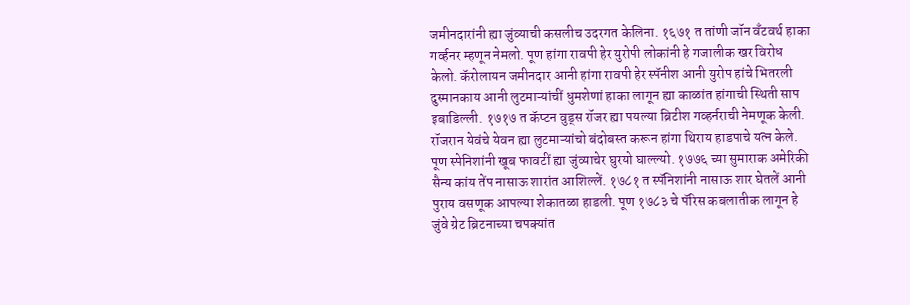जमीनदारांनी ह्या जुंव्याची कसलीच उदरगत केलिना. १६७१ त तांणी जॉन वँटवर्थ हाका गर्व्हनर म्हणून नेमलो. पूण हांगा रावपी हेर युरोपी लोकांनी हे गजालीक खर विरोध केलो. कॅरोलायन जमीनदार आनी हांगा रावपी हेर स्पॅनीश आनी युरोप हांचे भितरली दुस्मानकाय आनी लुटमाऱ्यांचीं धुमशेणां हाका लागून ह्या काळांत हांगाची स्थिती साप इबाडिल्ली. १७१७ त कॅप्टन वुड्स रॉजर ह्या पयल्या ब्रिटीश गव्हर्नराची नेमणूक केली. रॉजरान येवंचे येवन ह्या लुटमाऱ्यांचो बंदोबस्त करून हांगा थिराय हाडपाचे यत्न केले. पूण स्पेनिशांनी खूब फावटीं ह्या जुंव्याचेर घुरयो घाल्ल्यो. १७७६ च्या सुमाराक अमेरिकी सैन्य कांय तेंप नासाऊ शारांत आशिल्लें. १७८१ त स्पॅनिशांनी नासाऊ शार घेतलें आनी पुराय वसणूक आपल्या शेकातळा हाडली. पूण १७८३ चे पॅरिस कबलातीक लागून हे जुंवे ग्रेट ब्रिटनाच्या चपक्यांत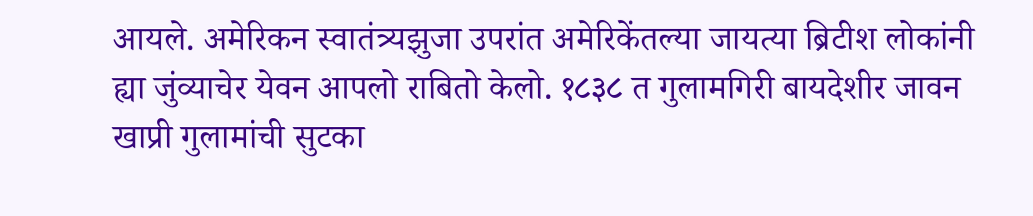आयले. अमेरिकन स्वातंत्र्यझुजा उपरांत अमेरिकेंतल्या जायत्या ब्रिटीश लोकांनी ह्या जुंव्याचेर येवन आपलो राबितो केलो. १८३८ त गुलामगिरी बायदेशीर जावन खाप्री गुलामांची सुटका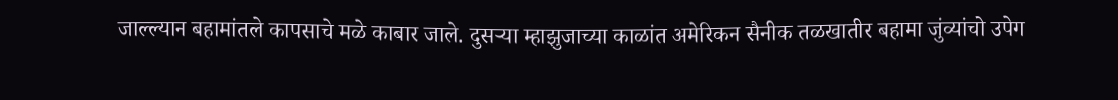जाल्ल्यान बहामांतले कापसाचे मळे काबार जाले. दुसऱ्या म्हाझुजाच्या काळांत अमेरिकन सैनीक तळखातीर बहामा जुंव्यांचो उपेग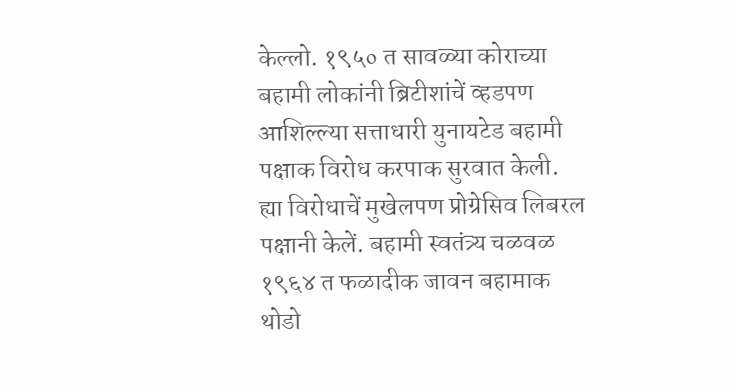केल्लो. १९५० त सावळ्या कोराच्या बहामी लोकांनी ब्रिटीशांचें व्हडपण आशिल्ल्या सत्ताधारी युनायटेड बहामी पक्षाक विरोध करपाक सुरवात केली. ह्या विरोधाचें मुखेलपण प्रोग्रेसिव लिबरल पक्षानी केलें. बहामी स्वतंत्र्य चळवळ १९६४ त फळादीक जावन बहामाक थोडो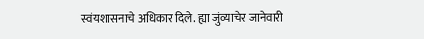स्वंयशासनाचे अधिकार दिले. ह्या जुंव्याचेर जानेवारी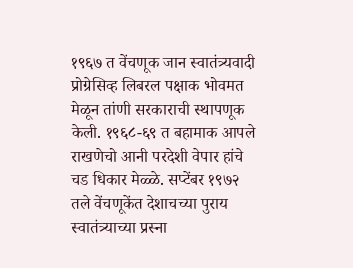१९६७ त वेंचणूक जान स्वातंत्र्यवादी प्रोग्रेसिव्ह लिबरल पक्षाक भोवमत मेळून तांणी सरकाराची स्थापणूक केली. १९६८-६९ त बहामाक आपले राखणेचो आनी परदेशी वेपार हांचे चड धिकार मेळ्ळे. सप्टेंबर १९७२ तले वेंचणूकेंत देशाचच्या पुराय स्वातंत्र्याच्या प्रस्ना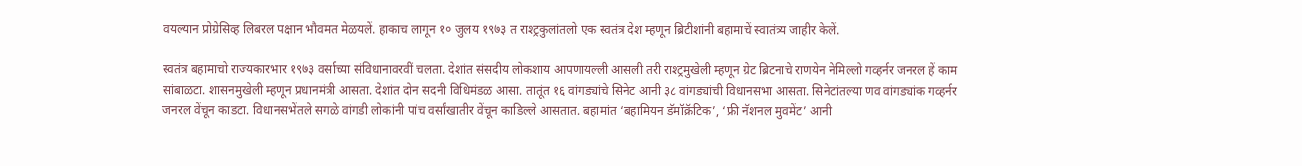वयल्यान प्रोग्रेसिव्ह लिबरल पक्षान भौवमत मेळयलें. हाकाच लागून १० जुलय १९७३ त राश्ट्रकुलांतलो एक स्वतंत्र देश म्हणून ब्रिटीशांनी बहामाचें स्वातंत्र्य जाहीर केलें.

स्वतंत्र बहामाचो राज्यकारभार १९७३ वर्साच्या संविधानावरवीं चलता. देशांत संसदीय लोकशाय आपणायल्ली आसली तरी राश्ट्रमुखेली म्हणून ग्रेट ब्रिटनाचे राणयेन नेमिल्लो गव्हर्नर जनरल हें काम सांबाळटा. शासनमुखेली म्हणून प्रधानमंत्री आसता. देशांत दोन सदनी विधिमंडळ आसा. तातूंत १६ वांगड्यांचे सिनेट आनी ३८ वांगड्यांची विधानसभा आसता. सिनेटांतल्या णव वांगड्यांक गव्हर्नर जनरल वेंचून काडटा. विधानसभेंतले सगळे वांगडी लोकांनी पांच वर्सांखातीर वेंचून काडिल्ले आसतात. बहामांत ‘बहामियन डॅमॉक्रॅटिक’, ‘फ्री नॅशनल मुवमेंट’ आनी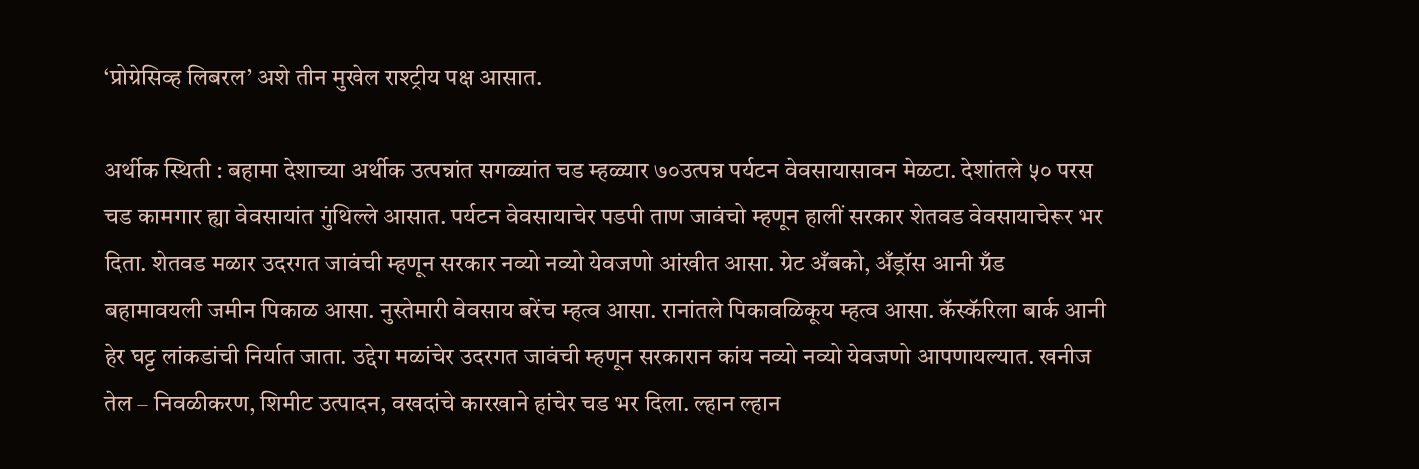‘प्रोग्रेसिव्ह लिबरल’ अशे तीन मुखेल राश्ट्रीय पक्ष आसात.

अर्थीक स्थिती : बहामा देशाच्या अर्थीक उत्पन्नांत सगळ्यांत चड म्हळ्यार ७०उत्पन्न पर्यटन वेवसायासावन मेळटा. देशांतले ५० परस चड कामगार ह्या वेवसायांत गुंथिल्ले आसात. पर्यटन वेवसायाचेर पडपी ताण जावंचो म्हणून हालीं सरकार शेतवड वेवसायाचेरूर भर दिता. शेतवड मळार उदरगत जावंची म्हणून सरकार नव्यो नव्यो येवजणो आंखीत आसा. ग्रेट अँबको, अँड्रॉस आनी ग्रँड बहामावयली जमीन पिकाळ आसा. नुस्तेमारी वेवसाय बरेंच म्हत्व आसा. रानांतले पिकावळिकूय म्हत्व आसा. कॅस्कॅरिला बार्क आनी हेर घट्ट लांकडांची निर्यात जाता. उद्देग मळांचेर उदरगत जावंची म्हणून सरकारान कांय नव्यो नव्यो येवजणो आपणायल्यात. खनीज तेल – निवळीकरण, शिमीट उत्पादन, वखदांचे कारखाने हांचेर चड भर दिला. ल्हान ल्हान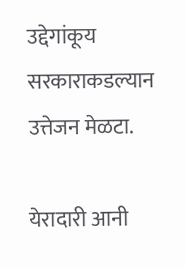उद्देगांकूय सरकाराकडल्यान उत्तेजन मेळटा.

येरादारी आनी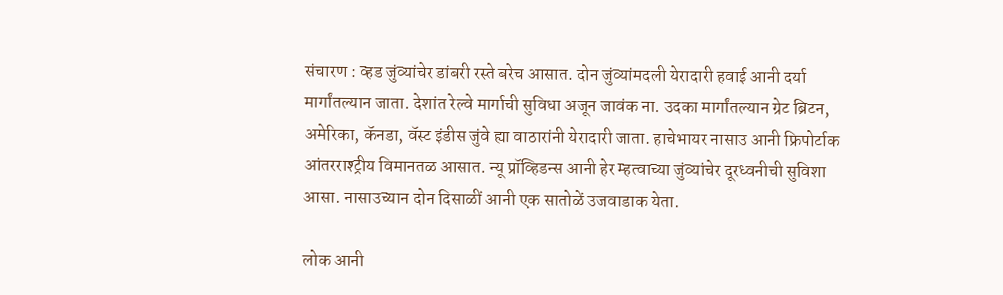संचारण : व्हड जुंव्यांचेर डांबरी रस्ते बरेच आसात. दोन जुंव्यांमदली येरादारी हवाई आनी दर्या मार्गांतल्यान जाता. देशांत रेल्वे मार्गाची सुविधा अजून जावंक ना. उदका मार्गांतल्यान ग्रेट ब्रिटन, अमेरिका, कॅनडा, वॅस्ट इंडीस जुंवे ह्या वाठारांनी येरादारी जाता. हाचेभायर नासाउ आनी फ्रिपोर्टाक आंतरराश्ट्रीय विमानतळ आसात. न्यू प्रॉव्हिडन्स आनी हेर म्हत्वाच्या जुंव्यांचेर दूरध्वनीची सुविशा आसा. नासाउच्यान दोन दिसाळीं आनी एक सातोळें उजवाडाक येता.

लोक आनी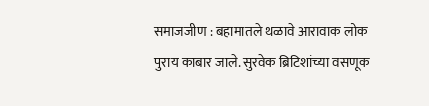समाजजीण : बहामातले थळावे आरावाक लोक पुराय काबार जाले. सुरवेक ब्रिटिशांच्या वसणूक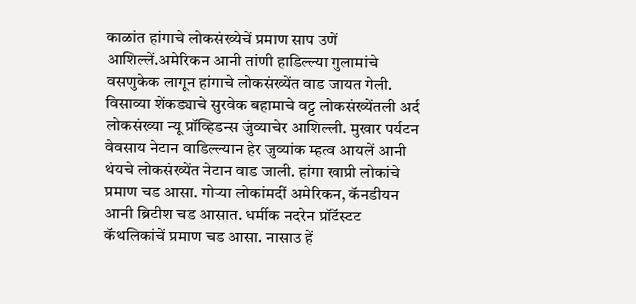काळांत हांगाचे लोकसंख्येचें प्रमाण साप उणें आशिल्लें.अमेरिकन आनी तांणी हाडिल्ल्या गुलामांचे वसणुकेक लागून हांगाचे लोकसंख्येंत वाड जायत गेली. विसाव्या शेंकड्याचे सुरवेक बहामाचे वट्ट लोकसंख्येंतली अर्द लोकसंख्या न्यू प्रॉव्हिडन्स जुंव्याचेर आशिल्ली. मुखार पर्यटन वेवसाय नेटान वाडिल्ल्यान हेर जुव्यांक म्हत्व आयलें आनी थंयचे लोकसंख्येंत नेटान वाड जाली. हांगा खाप्री लोकांचे प्रमाण चड आसा. गोऱ्या लोकांमदीं अमेरिकन, कॅनडीयन आनी ब्रिटीश चड आसात. धर्मीक नदरेन प्रॉटॅस्टट कॅथलिकांचें प्रमाण चड आसा. नासाउ हें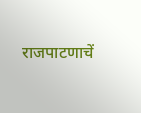राजपाटणाचें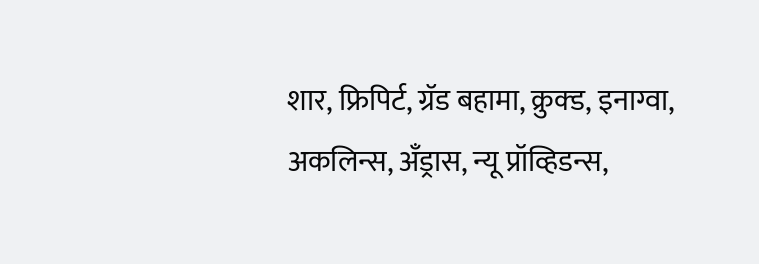शार, फ्रिपिर्ट, ग्रॅड बहामा, क्रुक्ड, इनाग्वा, अकलिन्स, अँड्रास, न्यू प्रॉव्हिडन्स,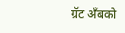ग्रॅट अँबको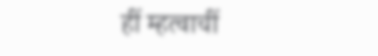हीं म्हत्वाचीं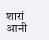शारां आनी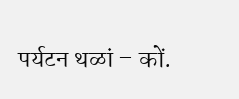पर्यटन थळां – कों.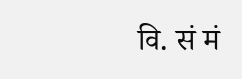वि. सं मं